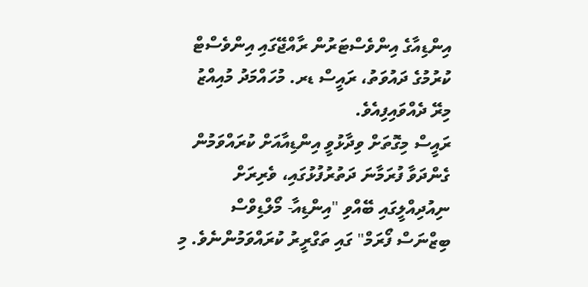އިންޑިއާގެ އިންވެސްޓަރުން ރާއްޖޭގައި އިންވެސްޓް ކުރުމުގެ ދައުވަތު، ރައީސް ޑރ. މުހައްމަދު މުއިއްޒު މިރޭ ދެއްވައިފިއެވެ.
ރައީސް މިގޮތަށް ވިދާޅުވީ އިންޑިއާއަށް ކުރައްވަމުން ގެންދަވާ ފުރަމާނަ ދަތުރުފުޅުގައި، ވެރިރަށް ނިއުދިއްލީގައި ބޭއްވި "އިންޑިއާ- މޯލްޑިވްސް ބިޒްނަސް ފޯރަމް" ގައި ތަގްރީރު ކުރައްވަމުންނެވެ. މި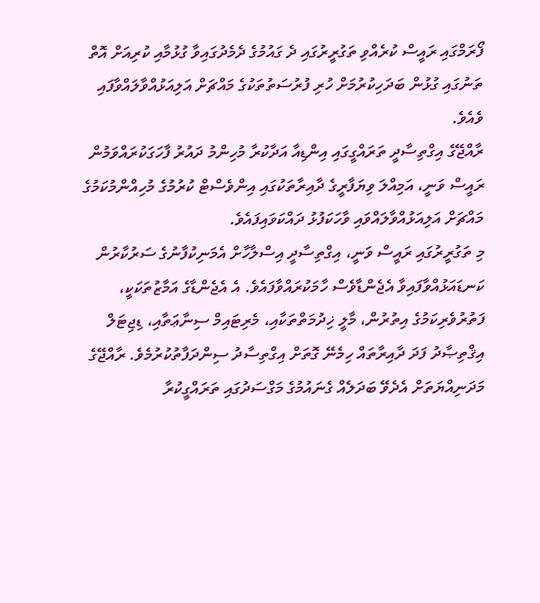ފޯރަމްގައި ރައީސް ކުރެއްވި ތަގުރީރުގައި ދެ ގައުމުގެ ދެމެދުގައިވާ ގުޅުމާއި ކުރިއަށް އޮތް ތަނުގައި ގުޅުން ބަދަހިކުރުމަށް ހުރި ފުރުސަތުތަކުގެ މައްޗަށް އަލިއަޅުއްވާލައްވާފައި ވެއެވެ.
ރާއްޖޭގެ އިގްތިސާދީ ތަރައްގީގައި އިންޑިއާ އަދާކުރާ މުހިންމު ދައުރު ފާހަގަކުރައްވަމުން ރައީސް ވަނީ، އަމިއްލަ ވިޔަފާރީގެ ދާއިރާތަކުގައި އިންވެސްޓް ކުރުމުގެ މުހިއްންމުކަމުގެ މައްޗަށް އަލިއަޅުއްވާލައްވައި ވާހަކަފުޅު ދައްކަވައިފައެވެ.
މި ތަގުރީރުގައި ރައީސް ވަނީ، އިގްތިސާދީ އިސްލާހާށް އެމަނިކުފާނުގެ ސަރުކާރުން ކަނޑައަޅުއްވާފައިވާ އެޖެންޑާވެސް ހާމަކުރައްވާފައެވެ. އެ އެޖެންޑާގެ އަމާޒުތަކަކީ، ފަތުރުވެރިކަމުގެ އިތުރުން، މާލީ ޚިދުމަތްތަކާއި، މެރިޓައިމް ސިނާޢަތާއި، ޑިޖިޓަލް އިޤްތިޞާދު ފަދަ ދާއިރާތައް ހިމެނޭ ގޮތަށް އިގްތިސާދު ސިންދަފާތުކުރުމެވެ. ރާއްޖޭގެ މަދަނިއްޔަތަށް އެދެވޭ ބަދަލެއް ގެނައުމުގެ މަގްސަދުގައި ތަރައްގީކުރާ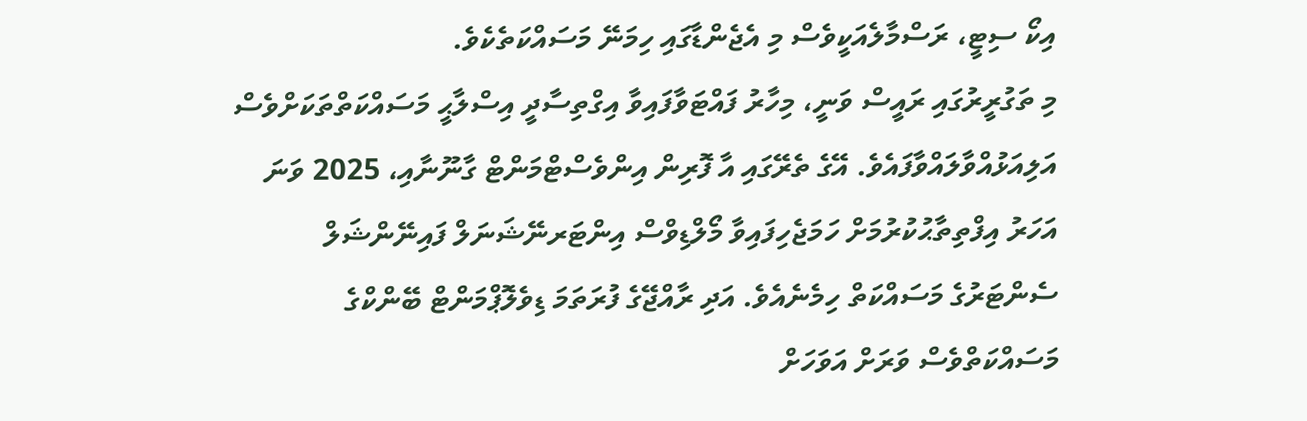އިކޯ ސިޓީ، ރަސްމާލެއަކީވެސް މި އެޖެންޑާގައި ހިމަނޭ މަސައްކަތެކެވެ.
މި ތަގުރީރުގައި ރައީސް ވަނީ، މިހާރު ފައްޓަވާފައިވާ އިގްތިސާދީ އިސްލާޙީ މަސައްކަތްތަކަށްވެސް އަލިއަޅުއްވާލައްވާފައެވެ. އޭގެ ތެރޭގައި އާ ފޮރިން އިންވެސްޓްމަންޓް ގާނޫނާއި، 2025 ވަނަ އަހަރު އިފްތިތާޙުކުރުމަށް ހަމަޖެހިފައިވާ މޯލްޑިވްސް އިންޓަރނޭޝަނަލް ފައިނޭންޝަލް ސެންޓަރުގެ މަސައްކަތް ހިމެނެއެވެ. އަދި ރާއްޖޭގެ ފުރަތަމަ ޑިވެލޮޕްމަންޓް ބޭންކްގެ މަސައްކަތްވެސް ވަރަށް އަވަހަށް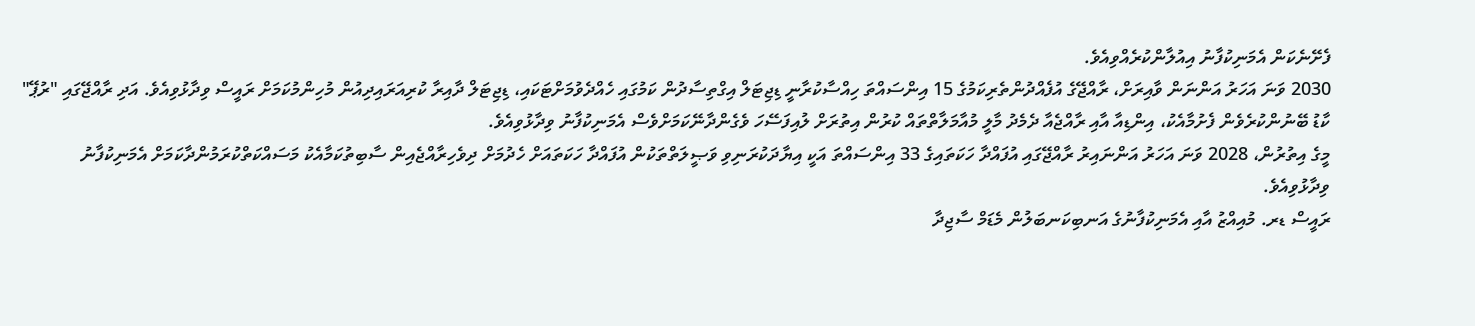ފެށޭނެކަން އެމަނިކުފާނު އިއުލާންކުރެއްވިއެވެ.
2030 ވަނަ އަހަރު އަންނަން ވާއިރަށް، ރާއްޖޭގެ އުފެއްދުންތެރިކަމުގެ 15 އިންސައްތަ ހިއްސާކުރާނީ ޑިޖިޓަލް އިގްތިސާދުން ކަމުގައި ހެއްދެވުމަށްޓަކައި، ޑިޖިޓަލް ދާއިރާ ކުރިއަރައިދިއުން މުހިންމުކަމަށް ރައީސް ވިދާޅުވިއެވެ. އަދި ރާއްޖޭގައި "ރުޕޭ" ކާޑު ބޭނުންކުރެވެން ފެށުމާއެކު، އިންޑިއާ އާއި ރާއްޖެއާ ދެމެދު މާލީ މުއާމަލާތްތައް ކުރުން އިތުރަށް ލުއިފަސޭހަ ވެގެންދާނޭކަމަށްވެސް އެމަނިކުފާނު ވިދާޅުވިއެވެ.
މީގެ އިތުރުން، 2028 ވަނަ އަހަރު އަންނައިރު ރާއްޖޭގައި އުފައްދާ ހަކަތައިގެ 33 އިންސައްތަ އަކީ އިޔާދަކުރަނިވި ވަޞީލަތްތަކުން އުފައްދާ ހަކަތައަށް ހެދުމަށް ދިވެހިރާއްޖެއިން ސާބިތުކަމާއެކު މަސައްކަތްކުރަމުންދާކަމަށް އެމަނިކުފާނު ވިދާޅުވިއެވެ.
ރައީސް ޑރ. މުއިއްޒު އާއި އެމަނިކުފާނުގެ އަނބިކަނބަލުން މެޑަމް ސާޖިދާ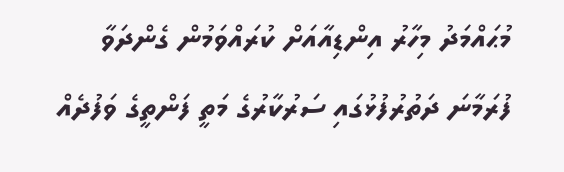މުޙައްމަދު މިހާރު އިންޑިއާއަށް ކުރައްވަމުން ގެންދަވާ ފުރަމާނަ ދަތުރުފުޅުގައި ސަރުކާރުގެ މަތީ ފަންތީގެ ވަފުދެއް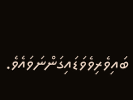ބައިވެރިވެވަޑައިގަންނަވައެވެ.